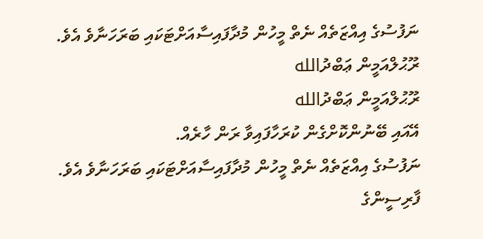ނަފުސުގެ އިއްޒަތެއް ނެތް މީހުން މުދާފައިސާއަށްޓަކައި ބަރަހަނާވެ އެވެ.
ރޫޙުލްއަމީން ޢަބްދުالله
ރޫޙުލްއަމީން ޢަބްދުالله
އޭއައި ބޭނުންކޮށްގެން ކުރަހާފައިވާ ރަން ހާރެއް.
ނަފުސުގެ އިއްޒަތެއް ނެތް މީހުން މުދާފައިސާއަށްޓަކައި ބަރަހަނާވެ އެވެ.
ފާރިސީންގެ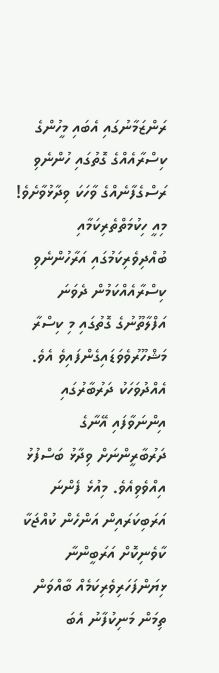ރަންޒަމާނުގައި އެބައި މީހުންގެ ކިސްރާއެއްގެ ގޮތުގައި ހުންނެވި ރަސްގެފާނެއްގެ ވާހަކަ ވިދާޅުވާށެވެ! މިއީ ހިކުމަތްތެރިކަމާއި ބުއްދިވެރިކަމުގައި އަރާހުންނެވި ކިސްރާއެއްކަމުން ދެވަނަ އަފްލާތޫނުގެ ގޮތުގައި މި ކިސްރާ މަޝްހޫރުވެވަޑައިގެންފައިވެ އެވެ. އެއްދުވަހަކު ދަރުބާރުގައި އިންނަވާފައި އޭނާގެ ދަރުބާރީންނަށް ވިދާޅު ބަސްފުޅު އިއްވެވިއެވެ. މިއުޅެ ފެންނަ އަރަބިކަރައިން އަންހެން ކުއްޖަކާ ކާވެނިކޮށް އަރަބީންނާ ޅިޔަންފަހަރިވެރިކަމެއް ބާއްވަން ތިމަން މަނިކުފާނު އެބަ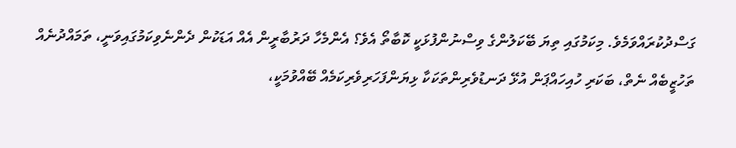ގަސްދުކުރައްވަމެވެ. މިކަމުގައި ތިޔަ ބޭކަލުންގެ ވިސްނުންފުޅަކީ ކޮބާތޯ އެވެ؟ އެންމެހާ ދަރުބާރީން އެއް އަޑަކުން ދެންނެވިކަމުގައިވަނީ، ތަމައްދުނެއް ތަހުޒީބެއް ނެތް، ބަކަރި ހުއިހައްޕަން އުޅޭ ދަނޑުވެރިންތަކަކާ ޅިޔަންފަހަރިވެރިކަމެއް ބޭއްވުމަކީ،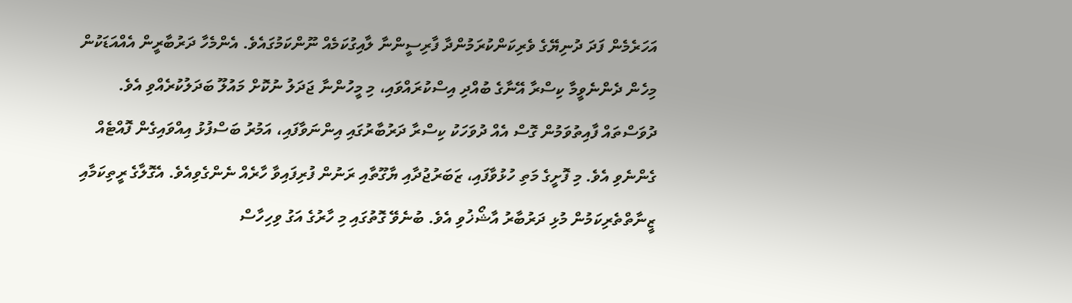އަހަރެމެން ފަދަ ދުނިޔޭގެ ވެރިކަންކުރަމުންދާ ފާރިސީންނާ ލާއިގުކަމެއް ނޫންކަމުގައެވެ. އެންމެހާ ދަރުބާރީން އެއްއަޑަކުން މިހެން ދެންނެވީމާ ކިސްރާ އޭނާގެ ބުއްދި އިސްކުރައްވައި، މި މީހުންނާ ޖަދަލު ނުކޮށް މައުލޫ ބަދަލުކުރެއްވި އެވެ.
ދުވަސްތައް ފާއިތުވަމުން ގޮސް އެއް ދުވަހަކު ކިސްރާ ދަރުބާރުގައި އިންނަވާފައި، އަމުރު ބަސްފުޅު އިއްވައިގެން ފޮއްޓެއް ގެންނެވި އެވެ. މި ފޮށީގެ މަތި ހުޅުވާފައި، ޒަބަރުޖުދާއި ޔާގޫތާއި ރަނުން ފުރިފައިވާ ހާރެއް ނެންގެވިއެވެ. އެގޮލާގެ ރީތިކަމާއި ޒީނާތްތެރިކަމުން މުޅި ދަރުބާރު އާޝޯޚުވި އެވެ. ބުނެވޭ ގޮތުގައި މި ހާރުގެ އަގު ވިހިހާސް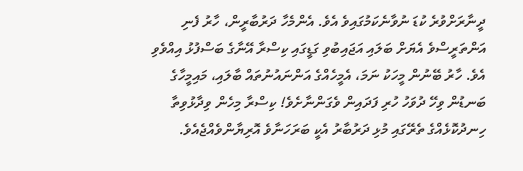ދީނާރަށްވުރެ ކުޑަ ނުވާނެކަމުގައިވެ އެވެ. އެންމެހާ ދަރުބާރީން، ހާރު ފެނި އަންތަރީސްވެ އެޔަށް ބަލައި އަޖައިބުވި ގަޑީގައި ކިސްރާ އޭނާގެ ބަސްފުޅު އިއްވެވި އެވެ. ހާރު ބޭނުން މީހަކު ނަމަ، އެމީހެއްގެ އަންނައުނުތައް ބާލައި، މައިމީހާގެ ބަނޑުން ވިހޭ ދުވަހު ހުރި ފަދައިން ވެގަންނާށެވެ! ކިސްރާ މިހެން ވިދާޅުވިތާ ހިނދުކޮޅެއްގެ ތެރޭގައި މުޅި ދަރުބާރު އެކީ ބަރަހަނާވެ އޮރިޔާންވެއްޖެއެވެ.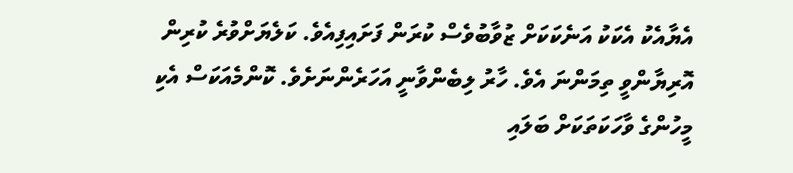އެޔާއެކު އެކަކު އަނެކަކަށް ޒުވާބުވެސް ކުރަން ފަށައިފިއެވެ. ކަލެޔަށްވުރެ ކުރިން އޮރިޔާންވީ ތިމަންނަ އެވެ. ހާރު ލިބެންވާނީ އަހަރެންނަށެވެ. ކޮންމެއަކަސް އެކި މީހުންގެ ވާހަކަތަކަށް ބަލައި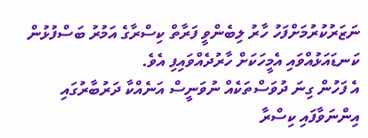ނަޒަރުކުރުމަށްފަހު ހާރު ލިބެންވީ ފަރާތް ކިސްރާގެ އަމުރު ބަސްފުޅުން ކަނޑައަޅުއްވައި އެމީހަކަށް ހާރުދެއްވައިފި އެވެ.
އެ ފަހުން ގިނަ ދުވަސްތަކެއް ނުވަނީސް އަނެއްކާ ދަރުބާރުގައި އިންނަވާފައި ކިސްރާ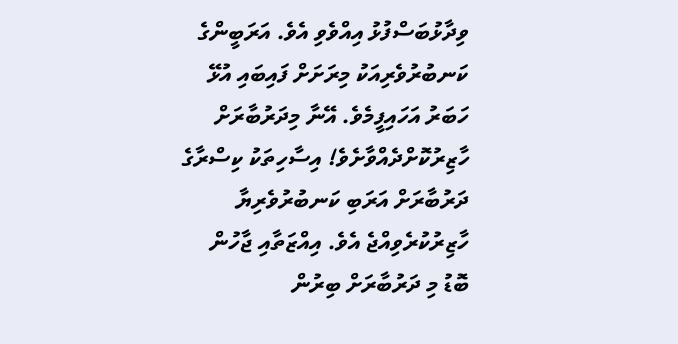ވިދާޅުބަސްފުޅު އިއްވެވި އެވެ. އަރަބީންގެ ކަނބުރުވެރިއަކު މިރަށަށް ފައިބައި އުޅޭ ހަބަރު އަހައިފީމެވެ. އޭނާ މިދަރުބާރަށް ހާޒިރުކޮށްދެއްވާށެވެ! އިސާހިތަކު ކިސްރާގެ ދަރުބާރަށް އަރަބި ކަނބުރުވެރިޔާ ހާޒިރުކުރެވިއްޖެ އެވެ. އިއްޒަތާއި ޖާހުން ބޮޑު މި ދަރުބާރަށް ބިރުން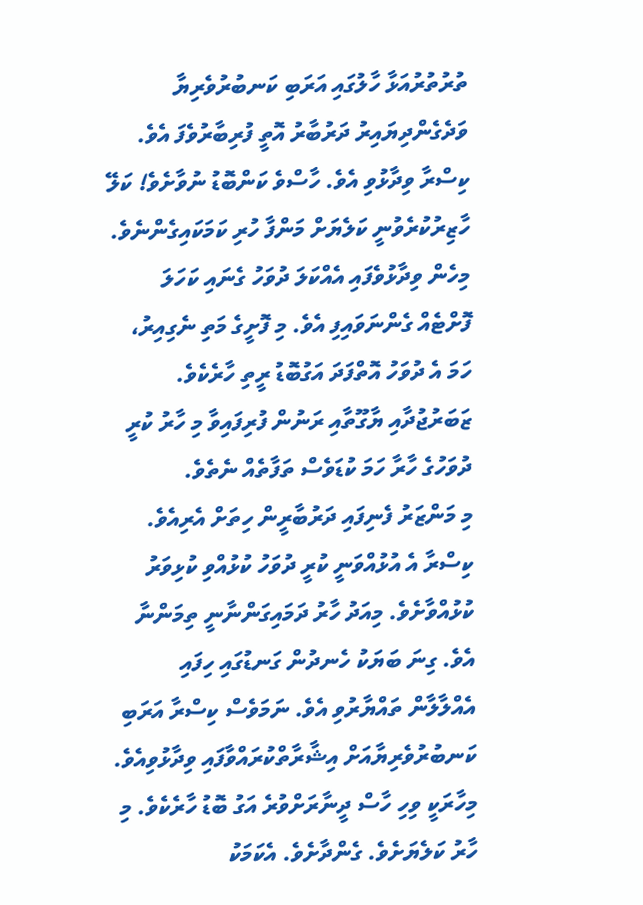ތުރުތުރުއަޅާ ހާލުގައި އަރަބި ކަނބުރުވެރިޔާ ވަދެގެންދިޔައިރު ދަރުބާރު އޮތީ ފުރިބާރުވެފަ އެވެ. ކިސްރާ ވިދާޅުވި އެވެ. ހާސްވެ ކަންބޮޑު ނުވާށެވެ! ކަލޭ ހާޒިރުކުރެވުނީ ކަލެޔަށް މަންފާ ހުރި ކަމަކައިގެންނެވެ. މިހެން ވިދާޅުވެފައި އެއްކަލަ ދުވަހު ގެނައި ކަހަލަ ފޮށްޓެއް ގެންނަވައިފި އެވެ. މި ފޮށީގެ މަތި ނެގިއިރު، ހަމަ އެ ދުވަހު އޮތްފަދަ އަގުބޮޑު ރީތި ހާރެކެވެ. ޒަބަރުޖުދާއި ޔާގޫތާއި ރަނުން ފުރިފައިވާ މި ހާރު ކުރީ ދުވަހުގެ ހާރާ ހަމަ ކުޑަވެސް ތަފާތެއް ނެތެވެ.
މި މަންޒަރު ފެނިފައި ދަރުބާރީން ހިތަށް އެރިއެވެ. ކިސްރާ އެ އުޅުއްވަނީ ކުރީ ދުވަހު ކުޅުއްވި ކުޅިވަރު ކުޅުއްވާށެވެ. މިއަދު ހާރު ދަމައިގަންނާނީ ތިމަންނާ އެވެ. ގިނަ ބަޔަކު ހެނދުން ގަނޑުގައި ހިފައި އެއްލާލާން ތައްޔާރުވި އެވެ. ނަމަވެސް ކިސްރާ އަރަބި ކަނބުރުވެރިޔާއަށް އިޝާރާތްކުރައްވާފައި ވިދާޅުވިއެވެ. މިހާރަކީ ވިހި ހާސް ދީނާރަށްވުރެ އަގު ބޮޑު ހާރެކެވެ. މި ހާރު ކަލެޔަށެވެ. ގެންދާށެވެ. އެކަމަކު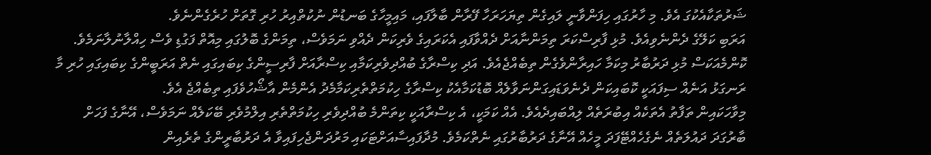ޝަރުތަކާއެކުގަ އެވެ. މި ހާރުގައި ހިފަންވާނީ ލައިގެން ތިޔަހަރަހާ ފޭރާން ބާލާފައި، މައިމީހާގެ ބަނޑުން ނުކުތްއިރު ހުރި ގޮތަށް ހުރެގެންނެވެ.
އަރަބި ކަލޭގެ ދެންނެވިއެވެ. މުޅި ފާރިސްކަރަ ތިމަންނާއަށް ދެއްވާފައި އެކަރައިގެ ވެރިކަން ދެއްވި ނަމަވެސް، ތިމަންގެ ބޮލުގައި މިއޮތް ފަގުޑި ވެސް ހިއްލާނުލާނަމެވެ. ކޮންމެއަކަސް މުޅި ދަރުބާރު މިކަމާ ހައިރާންވެގެން ތިބެއްޖެއެވެ. އަދި ކިސްރާގެ ބުއްދިވެރިކަމާއި ކިސްރާއަށް ފާރިސީންގެ ކިބައިގައި ނެތް އަރަބީންގެ ކިބައިގައި ހުރި މާ ރަނގަޅު އަނެއް ސިފައަކީ ކޮބައިކަން ދެނެވަޑައިގަންނަވާލެއް ބޮޑުކަމާއެކު ކިސްރާގެ ހިކުމަތްތެރިކަމާމެދު އެންމެން އާޝޯހުވެފައި ތިބެއްޖެ އެވެ.
މިވާހަކައިން ތަފާތު އެތަކެއް އިބުރަތެއް ލިއްބައިދެއެވެ. އެއް ކަމަކީ، އެ ކިސްރާއަކީ ކިތަންމެ ބުއްދިވެރި ހިކުމަތްތެރި އިލްމުވެރި ބޭކަލެއް ނަމަވެސް، އޭނާގެ ފަހަށް ބާރުގަދަ ދައުލަތެއް ނެގެހެއްޓޭފަދަ މީހެއް އޭނާގެ ދަރުބާރުގައި ނެތްކަމެވެ. މުދާފައިސާއަށްޓަކައި މަރުދަންޖެހިފައިވާ އެ ދަރުބާރީންގެ ތެރެއިން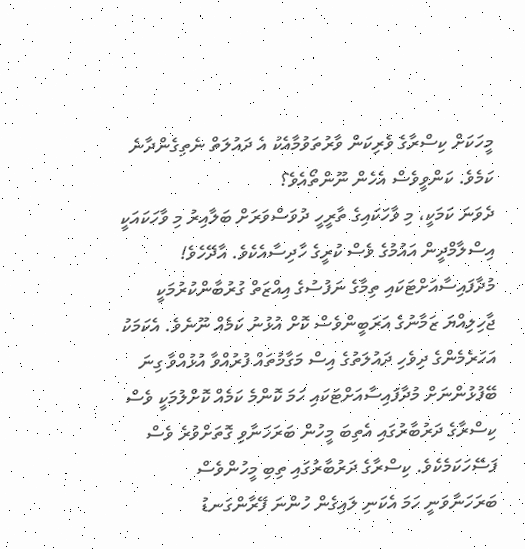މީހަކަށް ކިސްރާގެ ވެރިކަން ވާރުތަވުމާއެކު އެ ދައުލަތް ނެތިގެންދާނެ ކަމެވެ. ކަންވީވެސް އެހެން ނޫންތޯއެވެ؟
ދެވަނަ ކަމަކީ، މި ވާހަކައިގެ ތާރީހީ ދުވަސްވަރަށް ބަލާއިރު މި ވާހަކައަކީ އިސްލާމްދީން އައުމުގެ ވެސް ކުރީގެ ހާދިސާއެކެވެ. އާދޭހެވެ! މުދާފައިސާއަށްޓަކައި ތިމާގެ ނަފުސުގެ އިއްޒަތް ގުރުބާންކުރުމަކީ ޖާހިލިއްޔަ ޒަމާނުގެ އަރަބީންވެސް ކޮށް އުޅުނު ކަމެއް ނޫނެވެ. އެކަމަކު އަހަރެމެންގެ ދިވެހި ދައުލަތުގެ އިސް މަގާމުތައް ފުރުއްވާ އުޅުއްވާ ގިނަ ބޭފުޅުންނަށް މުދާފައިސާއަށްޓަކައި ހަމަ ކޮންމެ ކަމެއް ކޮށްލުމަކީ ވެސް ކިސްރާގެ ދަރުބާރުގައި އެތިބަ މީހުން ބަރަހަނާވި ގޮތަށްވުރެ ވެސް ފަސޭހަކަމެކެވެ. ކިސްރާގެ ދަރުބާރުގައި ތިބި މީހުންވެސް ބަރަހަނާވަނީ ހަމަ އެކަނި ލައިގެން ހުންނަ ފޭރާންގަނޑު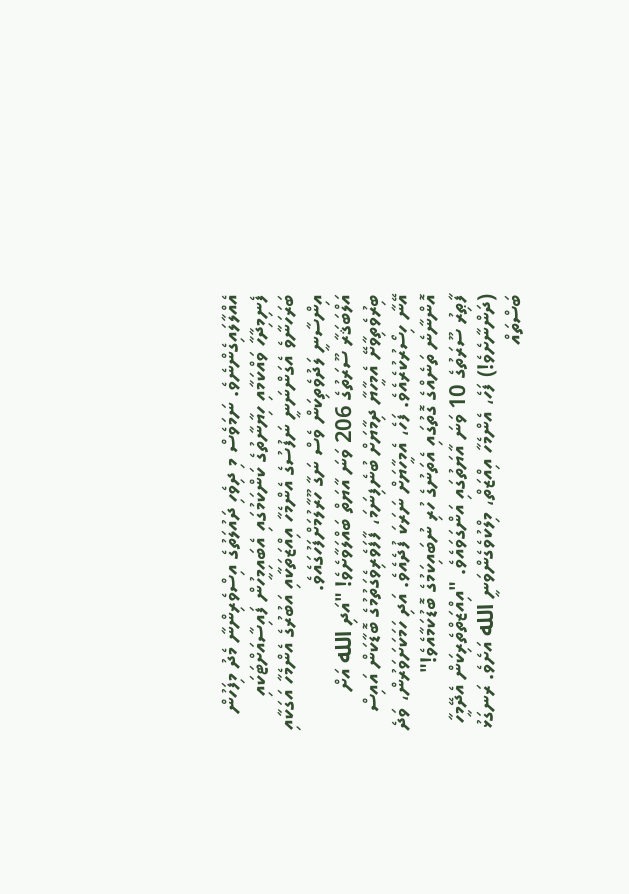އެއްލާލައިގެންނެވެ. ނަމަވެސް މި ދިވެހި ދައުލަތުގެ އިސްވެރިންނާ މެދު މިފަހުން ފެނިމިދާހާ ވައްކަމާއި ހިޔާނާތުގެ ކަންކަމުގައި އެބައިމީހުން ފައިސާއަށްޓަކައި ބަރަހަނާވެ އެގަންނަނީ ނަފުސުގެ އެންމެހާ އިއްޒަތަކާއި އަބުރުގެ އެންމެހާ އަގަކާއި އިންސާނީ ލަދުވެތިކަން ވެސް ނަގާ ހޫރާލުމަށްފަހުގައެވެ.
އަލްބަޤަރާ ސޫރަތުގެ 206 ވަނަ އާޔަތް ބައްލަވާށެވެ! "އަދި الله އަށް ބިރުވެތިވާށޭ އެމީހާޔާ ދިމާޔަށް ބުނެފިނަމަ، ފާފަވެރިވެގަތުމުގެ ބޮޑާކަން އައިސް އޭނާ ހިސޯރުކުރެއެވެ. ފަހެ، އެމީހާޔަށް ނަރަކަ ފުދެއެވެ. އަދި ހަމަކަށަވަރުން، ވަދެ އޮންނާނެ ތަނެއްގެ ގޮތުގައި އެތަނުގެ ހުރި ނުބައިކަމުގެ ބޮޑުކަމާއެވެ!"
ފާޠިރު ސޫރަތުގެ 10 ވަނަ އާޔަތުގައި އަންގަވައެވެ. "އިއްޒަތްތެރިކަން އެދޭމީހާ (ދަންނާށެވެ!) ފަހެ، އެންމެހާ އިއްޒަތް، މިލްކުވެގެންވަނީ الله އަށެވެ. ރަނގަޅު ބަސްތައް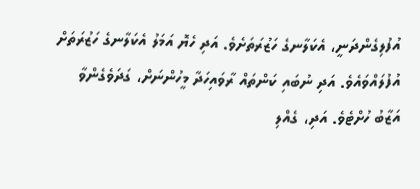އުފުލިގެންދަނީ، އެކަލާނގެ ހަޒުރަތަށެވެ. އަދި ހެޔޮ އަމަލު އެކަލާނގެ ހަޒުރަތަށް އުފުލައްވައެވެ. އަދި ނުބައި ކަންތައް ރާވައިހަދާ މީހުންނަށް، ގަދަވެގެންވާ އަޒާބު ހުށްޓެވެ. އަދި، ގެއްލި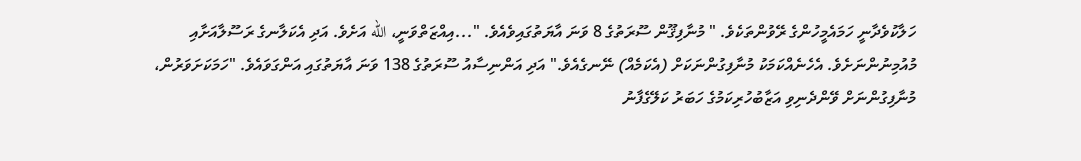ހަލާކުވެދާނީ ހަމައެމީހުންގެ ރޭވުންތަކެވެ. " މުނާފިޤޫން ސޫރަތުގެ 8 ވަނަ އާޔަތުގައިވެއެވެ. "...އިއްޒަތްވަނީ، الله އަށެވެ. އަދި އެކަލާނގެ ރަސޫލާއަށާއި މުއުމިނުންނަށެވެ. އެހެނެއްކަމަކު މުނާފިގުންނަކަށް (އެކަމެއް) ނޭނގެއެވެ." އަދި އަންނިސާއު ސޫރަތުގެ 138 ވަނަ އާޔަތުގައި އަންގަވައެވެ. "ހަމަކަށަވަރުން، މުނާފިގުންނަށް ވޭންދެނިވި އަޒާބުހުރިކަމުގެ ހަބަރު ކަލޭގެފާނު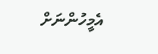އެމީހުންނަށް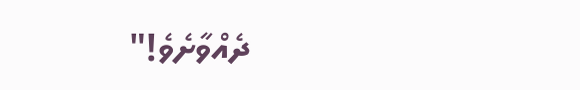ދެއްވާށެވެ!"